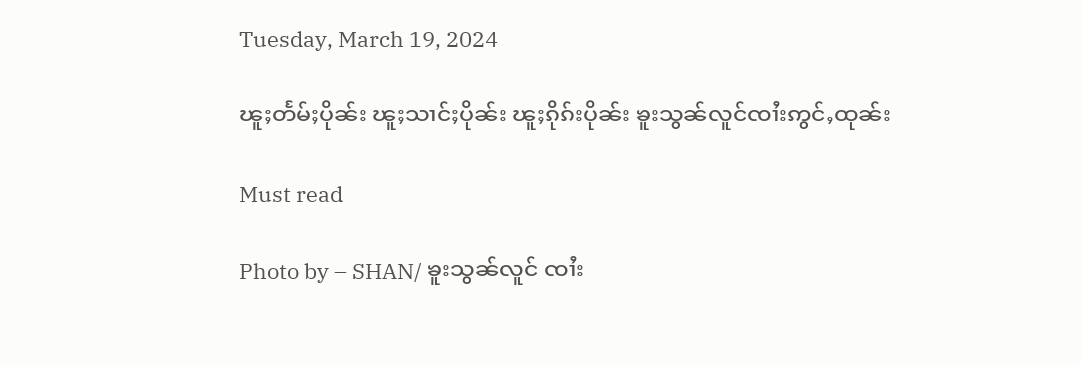Tuesday, March 19, 2024

ၽူႈတႅမ်ႈပိုၼ်း ၽူႈသၢင်ႈပိုၼ်း ၽူႈၵိုၵ်းပိုၼ်း ၶူးသွၼ်လူင်ၸၢႆးဢွင်ႇထုၼ်း

Must read

Photo by – SHAN/ ၶူးသွၼ်လူင် ၸၢႆး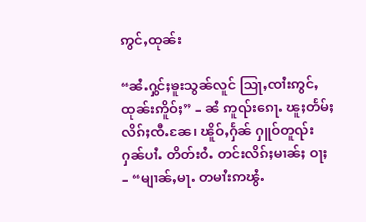ဢွင်ႇထုၼ်း

“ၼႆႉႁွင်ႈၶူးသွၼ်လူင် သြႃႇၸၢႆးဢွင်ႇထုၼ်းဢိူဝ်ႈ” – ၼႆ ဢူၺ်းၵေႃႉ ၽူႈတႅမ်ႈလိၵ်ႈၸီႉၼႄ၊ ၽိူဝ်ႇႁႅၼ် ႁူဝ်တူၺ်း ႁၼ်ပၢႆႉ တိတ်းဝႆႉ တင်းလိၵ်ႈမၢၼ်ႈ ဝႃႈ – “မျၢၼ်ႇမႃႉ တမၢႆးဢၽွႆႉ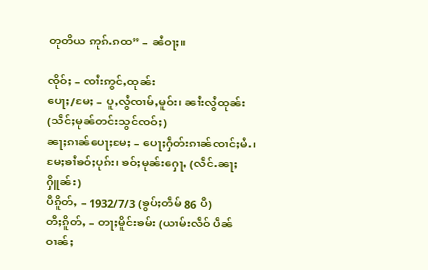တုတိယ ဢုၵ်ႉၵထ” – ၼႆဝႃႈ။

ၸိုဝ်ႈ – ၸၢႆးဢွင်ႇထုၼ်း
ပေႃႈ/မႄႈ – ပူႇလွႆၸၢမ်ႇမူဝ်း၊ ၼၢႆးလွႆထုၼ်း(သဵင်ႈမုၼ်တင်းသွင်ၸဝ်ႈ)
ၼႃႈၵၢၼ်ပေႃႈမႄႈ – ပေႃႈႁဵတ်းၵၢၼ်ၸၢင်ႈမႆႉ၊ မႄႈၶၢႆၶဝ်ႈပုၵ်း၊ ၶဝ်ႈမုၼ်းႁေႃႇ (လဵင်ႉၼႃႈႁိူၼ်း)
ပီၵိူတ်ႇ – 1932/7/3 (ၶွပ်ႈတဵမ် 86 ပီ)
တီႈၵိူတ်ႇ – တႃႈမိူင်းၶမ်း (ယၢမ်းလဵဝ် ပဵၼ် ဝၢၼ်ႈ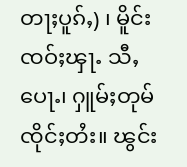တႃႈပူၵ်ႇ) ၊ မိူင်းၸဝ်ႈၾႃႉ သီႇပေႃႉ၊ ႁူမ်ႈတုမ်ၸိုင်ႈတႆး။ ၽွင်း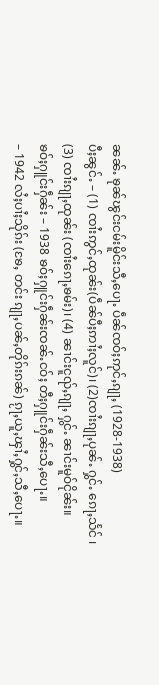ၼၼ်ႉ ၶုၼ်ၽွင်းငမ်းမိူင်းသီႇပေႃႉ ပဵၼ်ၸဝ်ႈဢုင်ႇၵျႃႇ (1928-1938)
ပီႈၼွင်ႉ – (1) ၸၢႆးဢွင်ႇထုၼ်း(ပဵၼ်ပီႈဢၢႆႈလူင်)၊ (2)ၸၢႆးၵျႃႇပုၼ်ႉ ႁွင်ႉ ၵေႃႇသႅင် ၊ (3) ၸၢႆးၵျႃႇထုၼ်း (ၸၢႆးၵေႃႇၶမ်း)၊ (4) ၼၢင်းငူၺ်ႇၵျႃႇ ႁွင်ႉ ၼၢင်းမူဝ်ငိုၼ်း။
ၶဝ်ႈႁူင်းႁဵၼ်း – 1938 ၶဝ်ႈႁူင်းႁဵၼ်းၸၼ်ႉငဝ်ႈ တီႈႁူင်းႁဵၼ်းသီႇပေႃႉ။
– 1942 လႆႈပၢႆႈသိုၵ်း (ၶႄႇ တင်း ၵျႃႇပၼ်ႇတိုၵ်းၵၼ်) ၵႂႃႇယူႇၾၢႆႇႁွင်ႇသီႇပေႃႉ။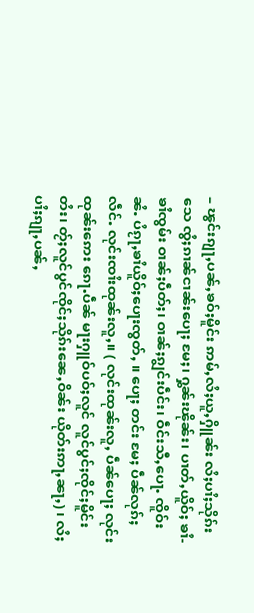– ၽွင်းၵျႃႇပၼ်ႇၶဝ်ႈမိူင်း ဢမ်ႇလႆႈယူႇႁိူၼ်း လႆႈပၢႆႈသိုၵ်းသေ ၸွႆႈၵၢၼ်ငၢၼ်းပေႃႈ မႄႈ၊ ႁွၼ်းၽိုၼ်း၊ ပၢတ်ႇယိူဝ်ႈ ၶၢႆ- ၶၢႆၸွမ်း ဝၢၼ်ႈပဵတ်ႈ၊ ဝၢၼ်ႈၵျွင်းပဵင်း၊ ဝဵင်းသီႇပေႃႉ ၸိူဝ်းၼႆႉ ပႆၵႂႃႇၶၢႆယိူဝ်ႈပေႃးၸွတ်ႇ ။ ပေႃႈ တင်း မႄႈ ပဵၼ်လုၵ်ႈလဵင်ႉ လုင်းၸၢႆးထုၼ်းလူႇ။ ( လုင်းထုၼ်းလူႇ ပဵၼ်ပေႃႈ လုင်းထုၼ်းဢေး ၵေႃႉပဵၼ် မႃးႁူဝ်ပဝ်ႈလူင် လူင်ပွင်ႈၸိုင်ႈမိူင်းတႆး၊ တႂ်ႈလူင်ပွင်ၸိုင်ႈသိုၵ်းၼေႇဝိၼ်း ယိုတ်းဢႃႇၼႃႇ) ၊ လႆႈပၢႆႈၵျႃႇပၼ်ႇ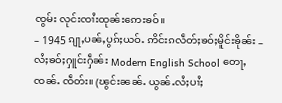ၸွမ်း လုင်းၸၢႆးထုၼ်းဢေးၶဝ်။
– 1945 ၵျႃႇပၼ်ႇပွၵ်ႈယဝ်ႉ ဢိင်းၵလဵတ်ႈၶဝ်ႈမိူင်းၶိုၼ်း – လႆႈၶဝ်ႈႁူင်းႁဵၼ်း Modern English School တေႃႇ ၸၼ်ႉ ၸဵတ်း။ (ၽွင်းၼၼ်ႉ ယွၼ်ႉလႆႈပၢႆႈ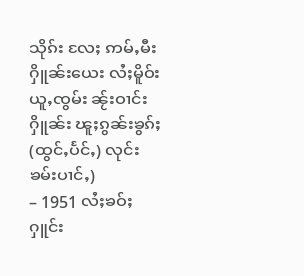သိုၵ်း လႄႈ ဢမ်ႇမီးႁိူၼ်းယေး လႆႈမိူဝ်းယူႇၸွမ်း ၼႂ်းဝၢင်းႁိူၼ်း ၽူႈၵွၼ်းၶွၵ်ႈ (ထွင်ႇပႅင်ႇ) လုင်းၶမ်းပၢင်ႇ)
– 1951 လႆႈၶဝ်ႈႁူင်း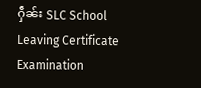ႁဵၼ်း SLC School Leaving Certificate Examination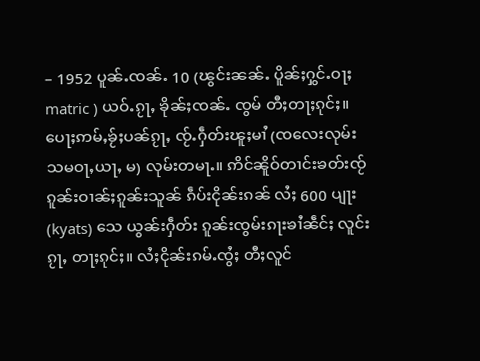– 1952 ပူၼ်ႉၸၼ်ႉ 10 (ၽွင်းၼၼ်ႉ ပိူၼ်ႈႁွင်ႉဝႃႈ matric ) ယဝ်ႉၵႂႃႇ ၶိုၼ်ႈၸၼ်ႉ ၸွမ် တီႈတႃႈၵုင်ႈ။ ပေႃႈဢမ်ႇၶႂ်ႈပၼ်ၵႂႃႇ ၸႂ်ႉႁဵတ်းၽူႈမၢႆ (ၸလေးလုမ်း သမဝႃႇယႃႇ မ) လုမ်းတမႃႉ။ ဢိင်ၼိူဝ်တၢင်းၶတ်းၸ်ႂ ၵူၼ်းဝၢၼ်ႈၵူၼ်းသူၼ် ၵဵပ်းငိုၼ်းၵၼ် လႆႈ 600 ပျႃး(kyats) သေ ယွၼ်းႁဵတ်း ၵူၼ်းၸွမ်းၵႃးၶၢႆၼဵင်ႈ လူင်းၵႂႃႇ တႃႈၵုင်ႈ။ လႆႈငိုၼ်းၵမ်ႉၸွႆႈ တီႈလူင်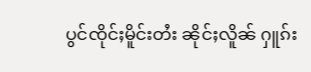ပွင်ၸိုင်ႈမိူင်းတႆး ၼိုင်ႈလိူၼ် ႁူၵ်း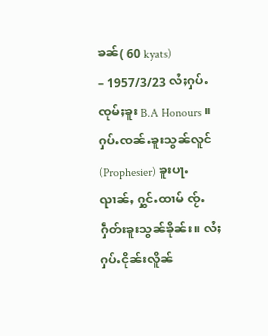ၶၼ်( 60 kyats)
– 1957/3/23 လႆႈႁပ်ႉၸုမ်ႈၶူး B.A Honours ။ ႁပ်ႉၸၼ်ႉၶူးသွၼ်လူင် (Prophesier) ၶူးပႃႉၺၢၼ်ႇ ႁွင်ႉထၢမ် ၸႂ်ႉႁဵတ်းၶူးသွၼ်ၶိုၼ်း။ လႆႈႁပ်ႉငိုၼ်းလိူၼ်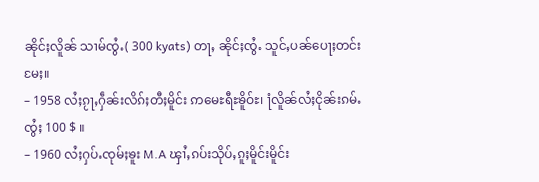ၼိုင်ႈလိူၼ် သၢမ်ၸွႆႉ( 300 kyats) တႃႇ ၼိုင်ႈၸွႆႉ သူင်ႇပၼ်ပေႃႈတင်းမႄႈ။
– 1958 လႆႈၵႂႃႇႁဵၼ်းလိၵ်ႈတီႈမိူင်း ဢမေႊရီႊၶိူဝ်ႊ၊ ႞လိူၼ်လႆႈငိုၼ်းၵမ်ႉၸွႆႈ 100 $ ။
– 1960 လႆႈႁပ်ႉၸုမ်ႈၶူး M.A ၾၢႆႇၵပ်းသိုပ်ႇၵူႈမိူင်းမိူင်း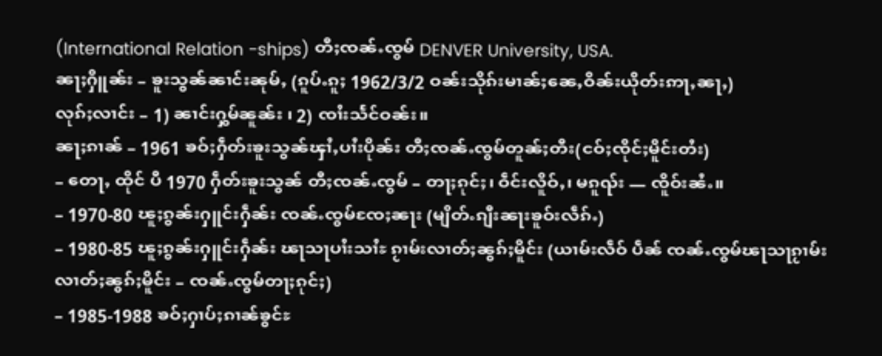(International Relation -ships) တီႈၸၼ်ႉၸွမ် DENVER University, USA.
ၼႃႈႁိူၼ်း – ၶူးသွၼ်ၼၢင်းၼုမ်ႇ (ၵူပ်ႉၵူႈ 1962/3/2 ဝၼ်းသိုၵ်းမၢၼ်ႈၼေႇဝိၼ်းယိုတ်းဢႃႇၼႃႇ)
လုၵ်ႈလၢင်း – 1) ၼၢင်းႁွမ်ၼူၼ်း ၊ 2) ၸၢႆးသႅင်ဝၼ်း။
ၼႃႈၵၢၼ် – 1961 ၶဝ်ႈႁဵတ်းၶူးသွၼ်ၾၢႆႇပၢႆးပိုၼ်း တီႈၸၼ်ႉၸွမ်တူၼ်ႈတီး(ငဝ်ႈၸိုင်ႈမိူင်းတႆး)
– တေႃႇ ထိုင် ပီ 1970 ႁဵတ်းၶူးသွၼ် တီႈၸၼ်ႉၸွမ် – တႃႈၵုင်ႈ၊ ဝဵင်းလိူဝ်ႇ၊ မၵူၺ်း — ၸိူဝ်းၼႆႉ။
– 1970-80 ၽူႈၵွၼ်းႁူင်းႁဵၼ်း ၸၼ်ႉၸွမ်ၸႄႈၼႃး (မျိတ်ႉၵျီးၼႃးၶူဝ်းလဵၵ်ႉ)
– 1980-85 ၽူႈၵွၼ်းႁူင်းႁဵၼ်း ၽႃသႃပၢႆးသၢႆႊ ၵႂၢမ်းလၢတ်ႈၼွၵ်ႈမိူင်း (ယၢမ်းလဵဝ် ပဵၼ် ၸၼ်ႉၸွမ်ၽႃသႃၵႂၢမ်းလၢတ်ႈၼွၵ်ႈမိူင်း – ၸၼ်ႉၸွမ်တႃႈၵုင်ႈ)
– 1985-1988 ၶဝ်ႈႁၢပ်ႈၵၢၼ်ၶွင်ႊ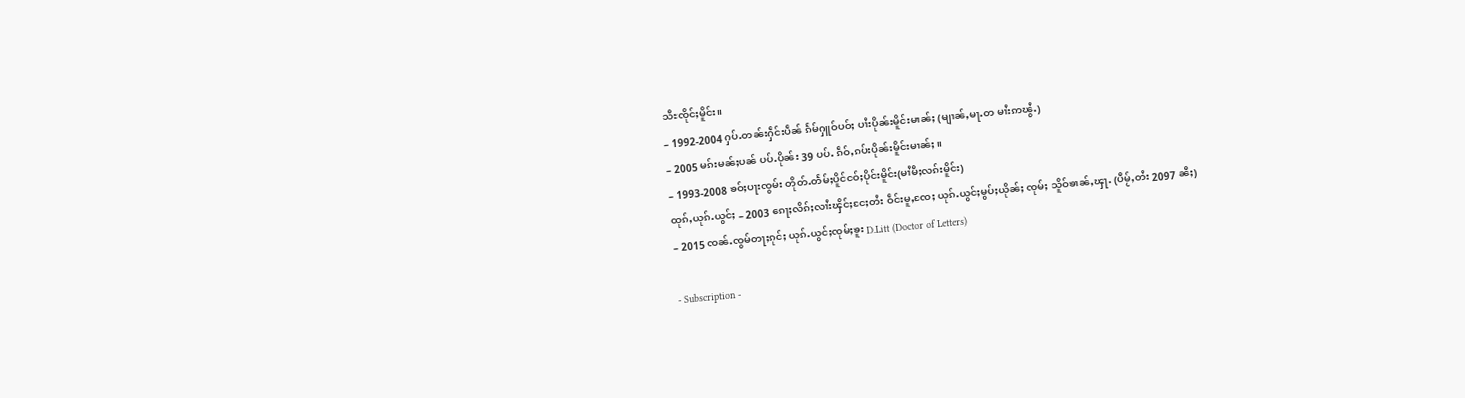သီႊၸိုင်ႈမိူင်း။
– 1992-2004 ႁပ်ႉတၼ်းႁဵင်းပဵၼ် ၵႅမ်ႁူဝ်ပဝ်ႈ ပၢႆးပိုၼ်းမိူင်းမၢၼ်ႈ (မျၢၼ်ႇမႃႉတ မၢႆးဢၽွႆႉ)
– 2005 မၵ်းမၼ်ႈပၼ် ပပ်ႉပိုၼ်း 39 ပပ်ႉ ၵဵဝ်ႇၵပ်းပိုၼ်းမိူင်းမၢၼ်ႈ။
– 1993-2008 ၶဝ်ႈပႃးၸွမ်း တိုတ်ႉတႅမ်ႈပိူင်ငဝ်ႈပိုင်းမိူင်း(မၢႆမီႈလၵ်းမိူင်း)
ထုၵ်ႇယုၵ်ႉယွင်ႈ – 2003 ၵေႃႈလိၵ်ႈလၢႆးၾိင်ႈငႄႈတႆး ဝဵင်းမူႇၸႄႈ ယုၵ်ႉယွင်ႈမွပ်ႈယိုၼ်ႈ ၸုမ်ႈ သိူဝ်ၶၢၼ်ႇၾႃႉ (ပီမႂ်ႇတႆး 2097 ၼီႈ)
– 2015 ၸၼ်ႉၸွမ်တႃႈၵုင်ႈ ယုၵ်ႉယွင်ႈၸုမ်ႈၶူး D.Litt (Doctor of Letters)

- Subscription -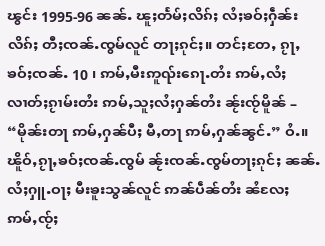ၽွင်း 1995-96 ၼၼ်ႉ ၽူႈတႅမ်ႈလိၵ်ႈ လႆႈၶဝ်ႈႁဵၼ်းလိၵ်ႈ တီႈၸၼ်ႉၸွမ်လူင် တႃႈၵုင်ႈ။ တင်ႈတႄႇ ၵႂႃႇၶဝ်ႈၸၼ်ႉ 10 ၊ ဢမ်ႇမီးဢူၺ်းၵေႃႉတႆး ဢမ်ႇလႆႈလၢတ်ႈၵႂၢမ်းတႆး ဢမ်ႇသူႈလႆႈႁၼ်တႆး ၼႂ်းၸ်ႂမိူၼ် – “မိုၼ်းတႃ ဢမ်ႇႁၼ်ပီႈ မီႇတႃ ဢမ်ႇႁၼ်ၼွင်ႉ” ဝႆႉ။ ၽိူဝ်ႇၵႂႃႇၶဝ်ႈၸၼ်ႉၸွမ် ၼႂ်းၸၼ်ႉၸွမ်တႃႈၵုင်ႈ ၼၼ်ႉ လႆႈႁူႉဝႃႈ မီးၶူးသွၼ်လူင် ဢၼ်ပဵၼ်တႆး ၼႆလႄႈဢမ်ႇၸႂ်ႈ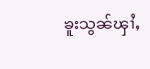ၶူးသွၼ်ၾၢႆႇ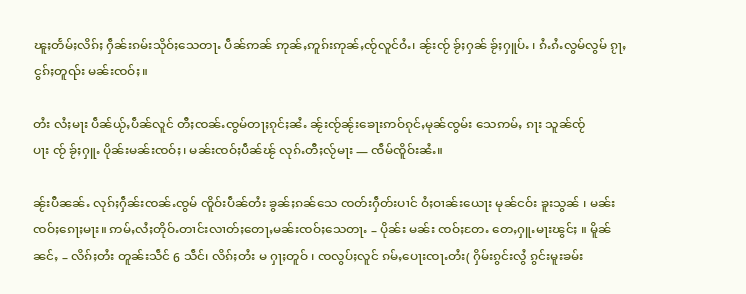ၽူႈတႅမ်ႈလိၵ်ႈ ႁဵၼ်းၵမ်းသိုဝ်ႈသေတႃႉ ပဵၼ်ဢၼ် ဢုၼ်ႇဢူၵ်းဢုၼ်ႇၸႂ်လူင်ဝႆႉ၊ ၼႂ်းၸႂ် ၶႂ်ႈႁၼ် ၶႂ်ႈႁူပ်ႉ ၊ ၵႆႉၵႆႉလွမ်လွမ် ၵႂႃႇ ငွၵ်ႈတူၺ်း မၼ်းၸဝ်ႈ။

တႆး လႆႈမႃး ပဵၼ်ယႂ်ႇပဵၼ်လူင် တီႈၸၼ်ႉၸွမ်တႃႈၵုင်ႈၼႆႉ ၼႂ်းၸႂ်ၼႂ်းၶေႃးဢဝ်ၵုင်ႇမုၼ်ၸွမ်း သေဢမ်ႇ ၵႃး သူၼ်ၸႂ် ပႃး ၸႂ် ၶႂ်ႈႁူႉ ပိုၼ်းမၼ်းၸဝ်ႈ၊ မၼ်းၸဝ်ႈပဵၼ်ၽႂ် လုၵ်ႉတီႈလႂ်မႃး — ၸဵမ်ၸိူဝ်းၼႆႉ။

ၼႂ်းပီၼၼ်ႉ လုၵ်ႈႁဵၼ်းၸၼ်ႉၸွမ် ၸိူဝ်းပဵၼ်တႆး ၶွၼ်ႈၵၼ်သေ ၸတ်းႁဵတ်းပၢင် ဝႆႈဝၢၼ်းယေႃး မုၼ်ငဝ်း ၶူးသွၼ် ၊ မၼ်းၸဝ်ႈၵေႃႈမႃး။ ဢမ်ႇလႆႈတိုဝ်ႉတၢင်းလၢတ်ႈတေႃႇမၼ်းၸဝ်ႈသေတႃႉ – ပိုၼ်း မၼ်း ၸဝ်ႈတႄႉ တေႇႁူႉမႃးၽွင်ႈ ။ မိူၼ်ၼင်ႇ – လိၵ်ႈတႆး တူၼ်းသဵင် 6 သဵင်၊ လိၵ်ႈတႆး မ ႁႃႈတူဝ် ၊ ၸလွပ်ႈလူင် ၵမ်ႇပေႃးၸႃႉတႆး( ႁိမ်းၵွင်းလွႆ ၵွင်းမူးၶမ်း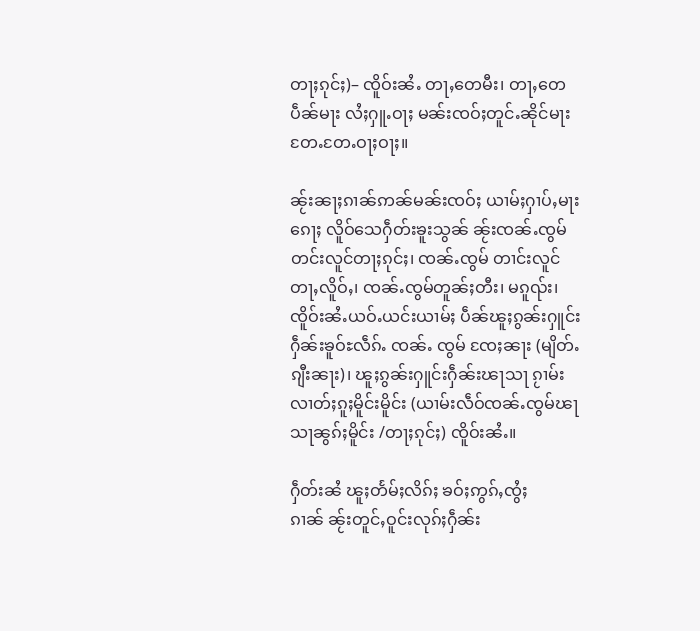တႃႈၵုင်ႈ)– ၸိူဝ်းၼႆႉ တႃႇတေမီး၊ တႃႇတေပဵၼ်မႃး လႆႈႁူႉဝႃႈ မၼ်းၸဝ်ႈတူင်ႉၼိုင်မႃး တႄႉတႄႉဝႃႈဝႃႈ။

ၼႂ်းၼႃႈၵၢၼ်ဢၼ်မၼ်းၸဝ်ႈ ယၢမ်ႈႁၢပ်ႇမႃးၵေႃႈ လိူဝ်သေႁဵတ်းၶူးသွၼ် ၼႂ်းၸၼ်ႉၸွမ်တင်းလူင်တႃႈၵုင်ႈ၊ ၸၼ်ႉၸွမ် တၢင်းလူင်တႃႇလိူဝ်ႇ၊ ၸၼ်ႉၸွမ်တူၼ်ႈတီး၊ မၵူၺ်း၊ ၸိူဝ်းၼႆႉယဝ်ႉယင်းယၢမ်ႈ ပဵၼ်ၽူႈၵွၼ်းႁူင်းႁဵၼ်းၶူဝ်ႊလဵၵ်ႉ ၸၼ်ႉ ၸွမ် ၸႄႈၼႃး (မျိတ်ႉၵျီးၼႃး)၊ ၽူႈၵွၼ်းႁူင်းႁဵၼ်းၽႃသႃ ၵႂၢမ်းလၢတ်ႈၵူႈမိူင်းမိူင်း (ယၢမ်းလဵဝ်ၸၼ်ႉၸွမ်ၽႃသႃၼွၵ်ႈမိူင်း /တႃႈၵုင်ႈ) ၸိူဝ်းၼႆႉ။

ႁဵတ်းၼႆ ၽူႈတႅမ်ႈလိၵ်ႈ ၶဝ်ႈဢွၵ်ႇၸွႆႈၵၢၼ် ၼႂ်းတူင်ႇဝူင်းလုၵ်ႈႁဵၼ်း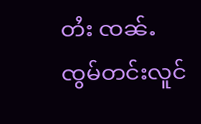တႆး ၸၼ်ႉၸွမ်တင်းလူင်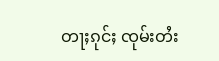တႃႈၵုင်ႈ ၸုမ်းတႆး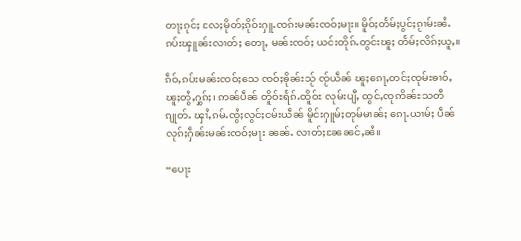တႃႈၵုင်ႈ လႄႈမိုတ်ႈၵိုဝ်းႁူႉၸၵ်းမၼ်းၸဝ်ႈမႃး။ မိူဝ်ႈတႅမ်ႈပွင်ႈၵႂၢမ်းၼႆႉ ၵပ်းၾူၼ်းလၢတ်ႈ တေႃႇ မၼ်းၸဝ်ႈ ယင်းတိုၵ်ႉတွင်းၽူႈ တႅမ်ႈလိၵ်ႈယူႇ။

ၵဵဝ်ႇၵပ်းမၼ်းၸဝ်ႈသေ ၸဝ်ႈၶိုၼ်းသႂ် ၸႂ်ယဵၼ် ၽူႈၵေႃႇတင်ႈၸုမ်းၶၢဝ်ႇၽူႈတွႆႇႁွၵ်ႈ၊ ဢၼ်ပဵၼ် တိူဝ်ႊရႅၵ်ႉထိူဝ်ႊ လုမ်းပျီႇ ထွင်ႇၸုဢိၼ်ႊသတီၵျုတ်ႉ ၾၢႆႇၵမ်ႉၸွႆႈလွင်ႈငမ်းယဵၼ် မိူင်းႁူမ်ႈတုမ်မၢၼ်ႈ ၵေႃႉယၢမ်ႈ ပဵၼ်လုၵ်ႈႁဵၼ်းမၼ်းၸဝ်ႈမႃး ၼၼ်ႉ လၢတ်ႈၼႄၼင်ႇၼႆ။

“ပေႃး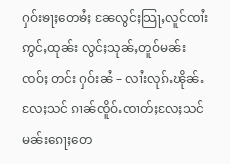ႁဝ်းၶႃႈတေၶႆႈ ၼႄလွင်ႈသြႃႇလူင်ၸၢႆးဢွင်ႇထုၼ်း လွင်ႈသုၼ်ႇတူဝ်မၼ်းၸဝ်ႈ တင်း ႁဝ်းၼႆ – လၢႆးလုၵ်ႉၽိုၼ်ႉ လႄႈသင် ၵၢၼ်ၸိူဝ်ႉၸၢတ်ႈလႄႈသင် မၼ်းၵေႃႈတေ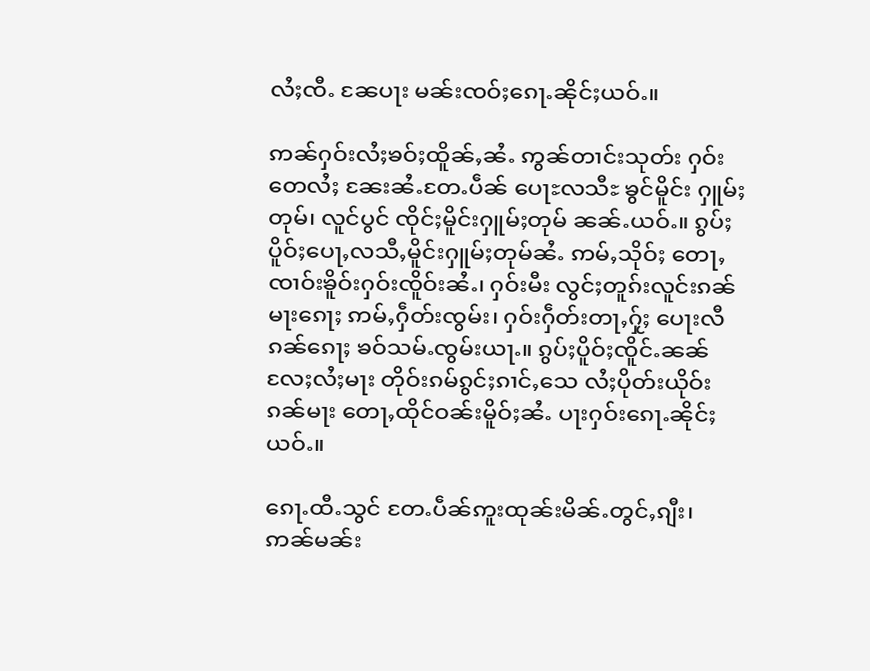လႆႈၸီႉ ၼႄပႃး မၼ်းၸဝ်ႈၵေႃႉၼိုင်ႈယဝ်ႉ။

ဢၼ်ႁဝ်းလႆႈၶဝ်ႈထိူၼ်ႇၼႆႉ ဢွၼ်တၢင်းသုတ်း ႁဝ်းတေလႆႈ ၼႄးၼႆႉတႄႉပဵၼ် ပေႃႊလသီႊ ၶွင်မိူင်း ႁူမ်ႈတုမ်၊ လူင်ပွင် ၸိုင်ႈမိူင်းႁူမ်ႈတုမ် ၼၼ်ႉယဝ်ႉ။ ၵွပ်ႈပိူဝ်ႈပေႃႇလသီႇမိူင်းႁူမ်ႈတုမ်ၼႆႉ ဢမ်ႇသိုဝ်ႈ တေႃႇ ၸၢဝ်းၶိူဝ်းႁဝ်းၸိူဝ်းၼႆႉ၊ ႁဝ်းမီး လွင်ႈတူၵ်းလူင်းၵၼ်မႃးၵေႃႈ ဢမ်ႇႁဵတ်းၸွမ်း၊ ႁဝ်းႁဵတ်းတႃႇႁႂ်ႈ ပေႃးလီၵၼ်ၵေႃႈ ၶဝ်သမ်ႉၸွမ်းယႃႉ။ ၵွပ်ႈပိူဝ်ႈၸိူင်ႉၼၼ် လႄႈလႆႈမႃး တိုဝ်းၵမ်ၵွင်ႈၵၢင်ႇသေ လႆႈပိုတ်းယိုဝ်းၵၼ်မႃး တေႃႇထိုင်ဝၼ်းမိူဝ်ႈၼႆႉ ပႃးႁဝ်းၵေႃႉၼိုင်ႈယဝ်ႉ။

ၵေႃႉထီႉသွင် တႄႉပဵၼ်ဢူးထုၼ်းမိၼ်ႉတွင်ႇၵျီး၊ ဢၼ်မၼ်း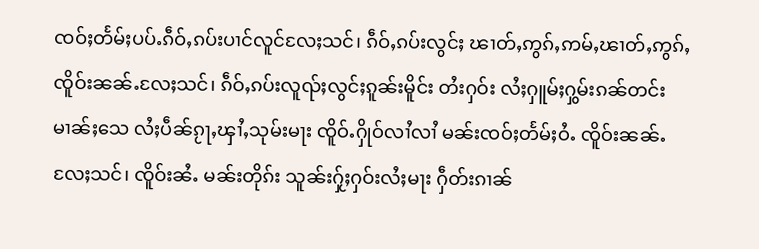ၸဝ်ႈတႅမ်ႈပပ်ႉၵဵဝ်ႇၵပ်းပၢင်လူင်လႄႈသင်၊ ၵဵဝ်ႇၵပ်းလွင်ႈ ၽၢတ်ႇဢွၵ်ႇဢမ်ႇၽၢတ်ႇဢွၵ်ႇ ၸိူဝ်းၼၼ်ႉလႄႈသင်၊ ၵဵဝ်ႇၵပ်းလူၺ်ႈလွင်ႈၵူၼ်းမိူင်း တႆးႁဝ်း လႆႈႁူမ်ႈႁွမ်းၵၼ်တင်း မၢၼ်ႈသေ လႆႈပဵၼ်ၵႂႃႇၾၢႆႇသုမ်းမႃး ၸိူဝ်ႉႁိုဝ်လၢႆလၢႆ မၼ်းၸဝ်ႈတႅမ်ႈဝႆႉ ၸိူဝ်းၼၼ်ႉလႄႈသင်၊ ၸိူဝ်းၼႆႉ မၼ်းတိုၵ်း သူၼ်းႁႂ်ႈႁဝ်းလႆႈမႃး ႁဵတ်းၵၢၼ်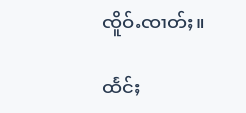ၸိူဝ်ႉၸၢတ်ႈ။

ထႅင်ႈ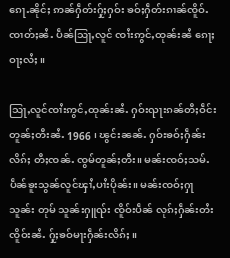ၵေႃႉၼိုင်ႈ ဢၼ်ႁဵတ်းႁႂ်ႈႁဝ်း ၶဝ်ႈႁဵတ်းၵၢၼ်ၸိူဝ်ႉၸၢတ်ႈၼႆႉ ပဵၼ်သြႃႇလူင် ၸၢႆးဢွင်ႇထုၼ်းၼႆ ၵေႃႈ ဝႃႈလႆႈ။

သြႃႇလူင်ၸၢႆးဢွင်ႇထုၼ်းၼႆႉ ႁဝ်းၺႃးၵၼ်တီႈဝဵင်းတူၼ်ႈတီးၼႆႉ 1966 ၊ ၽွင်းၼၼ်ႉ ႁဝ်းၶဝ်ႈႁဵၼ်းလိၵ်ႈ တီႈၸၼ်ႉ ၸွမ်တူၼ်ႈတီး။ မၼ်းၸဝ်ႈသမ်ႉပဵၼ်ၶူးသွၼ်လူင်ၾၢႆႇပၢႆးပိုၼ်း။ မၼ်းၸဝ်ႈႁႃ သူၼ်း တုမ် သူၼ်းႁူၺ်း ၸိူဝ်းပဵၼ် လုၵ်ႈႁဵၼ်းတႆး ၸိူဝ်းၼႆႉ ႁႂ်ႈၶဝ်မႃးႁဵၼ်းလိၵ်ႈ။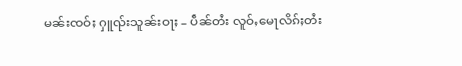မၼ်းၸဝ်ႈ ႁူၺ်းသူၼ်းဝႃႈ – ပဵၼ်တႆး လူဝ်ႇမေႃလိၵ်ႈတႆး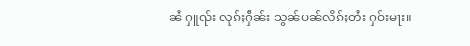ၼႆ ႁူၺ်း လုၵ်ႈႁဵၼ်း သွၼ်ပၼ်လိၵ်ႈတႆး ႁဝ်းမႃး။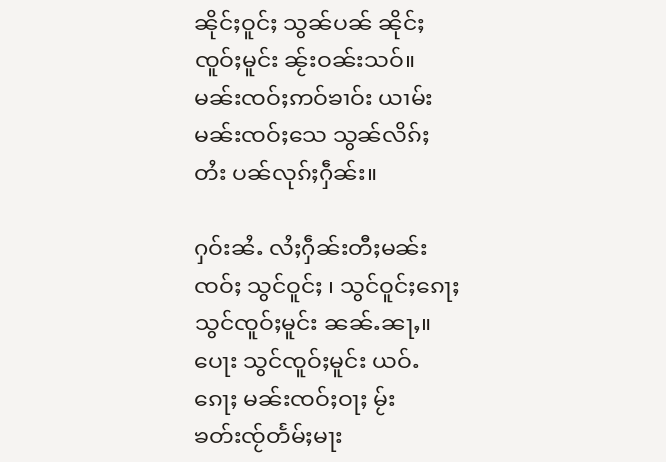ၼိုင်ႈဝူင်ႈ သွၼ်ပၼ် ၼိုင်ႈၸူဝ်ႈမူင်း ၼႂ်းဝၼ်းသဝ်။ မၼ်းၸဝ်ႈဢဝ်ၶၢဝ်း ယၢမ်းမၼ်းၸဝ်ႈသေ သွၼ်လိၵ်ႈတႆး ပၼ်လုၵ်ႈႁဵၼ်း။

ႁဝ်းၼႆႉ လႆႈႁဵၼ်းတီႈမၼ်းၸဝ်ႈ သွင်ဝူင်ႈ ၊ သွင်ဝူင်ႈၵေႃႈ သွင်ၸူဝ်ႈမူင်း ၼၼ်ႉၼႃႇ။ ပေႃး သွင်ၸူဝ်ႈမူင်း ယဝ်ႉၵေႃႈ မၼ်းၸဝ်ႈဝႃႈ မႂ်းၶတ်းၸႂ်တႅမ်ႈမႃး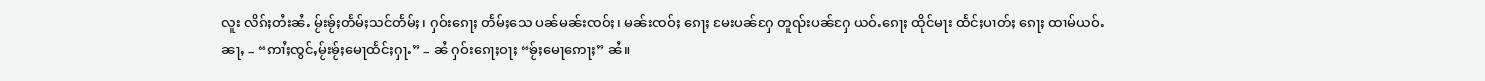လူး လိၵ်ႈတႆးၼႆႉ မႂ်းၶႂ်ႈတႅမ်ႈသင်တႅမ်ႈ၊ ႁဝ်းၵေႃႈ တႅမ်ႈသေ ပၼ်မၼ်းၸဝ်ႈ၊ မၼ်းၸဝ်ႈ ၵေႃႈ မႄးပၼ်ႁႄ တူၺ်းပၼ်ႁႄ ယဝ်ႉၵေႃႈ ထိုင်မႃး ထႅင်ႈပၢတ်ႈ ၵေႃႈ ထၢမ်ယဝ်ႉၼႃႇ – “ဢၢႆႈၸွင်ႇမႂ်းၶႂ်ႈမေႃထႅင်ႈႁႃႉ” – ၼႆ ႁဝ်းၵေႃႈဝႃႈ “ၶႂ်ႈမေႃဢေႃႈ” ၼႆ။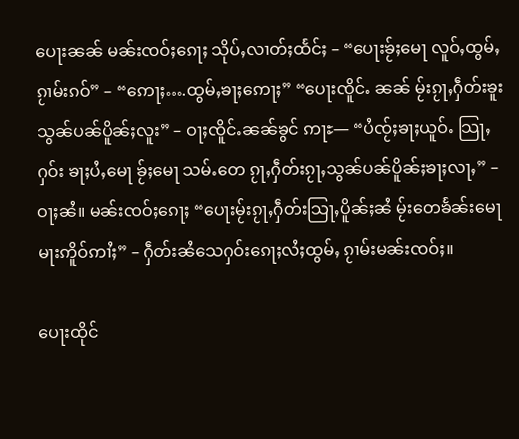ပေႃးၼၼ် မၼ်းၸဝ်ႈၵေႃႈ သိုပ်ႇလၢတ်ႈထႅင်ႈ – “ပေႃးၶႂ်ႈမေႃ လူဝ်ႇထွမ်ႇၵႂၢမ်းၵဝ်” – “ဢေႃႈ….ထွမ်ႇၶႃႈဢေႃႈ” “ပေႃးၸိူင်ႉ ၼၼ် မႂ်းၵႂႃႇႁဵတ်းၶူးသွၼ်ပၼ်ပိူၼ်ႈလူး” – ဝႃႈၸိူင်ႉၼၼ်ၶွင် ဢႃႊ— “ပႆၸႂ်ႈၶႃႈယူဝ်ႉ သြႃႇႁဝ်း ၶႃႈပႆႇမေႃ ၶႂ်ႈမေႃ သမ်ႉတေ ၵႂႃႇႁဵတ်းၵႂႃႇသွၼ်ပၼ်ပိူၼ်ႈၶႃႈလႃႇ” – ဝႃႈၼႆ။ မၼ်းၸဝ်ႈၵေႃႈ “ပေႃးမႂ်းၵႂႃႇႁဵတ်းသြႃႇပိူၼ်ႈၼႆ မႂ်းတေၶႅၼ်းမေႃမႃးဢိူဝ်ဢၢႆႈ” – ႁဵတ်းၼႆသေႁဝ်းၵေႃႈလႆႈထွမ်ႇ ၵႂၢမ်းမၼ်းၸဝ်ႈ။

ပေႃးထိုင်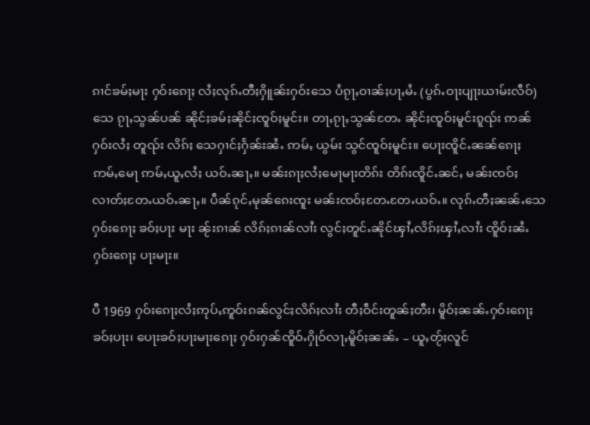ၵၢင်ၶမ်ႈမႃး ႁဝ်းၵေႃႈ လႆႈလုၵ်ႉတီႈႁိူၼ်းႁဝ်းသေ ပႆၵႂႃႇဝၢၼ်ႈပႃႇမႆႉ (ပွၵ်ႉဝႃးပျႃးယၢမ်းလဵဝ်) သေ ၵႂႃႇသွၼ်ပၼ် ၼိုင်ႈၶမ်ႈၼိုင်ႈၸူဝ်ႈမူင်း။ တႃႇၵႂႃႇသွၼ်တႄႉ ၼိုင်ႈၸူဝ်ႈမူင်းၵူၺ်း ဢၼ်ႁဝ်းလႆႈ တူၺ်း လိၵ်ႈ သေႁၢင်ႈႁႅၼ်းၼႆႉ ဢမ်ႇ ယွမ်း သွင်ၸူဝ်ႈမူင်း။ ပေႃးၸိူင်ႉၼၼ်ၵေႃႈ ဢမ်ႇမေႃ ဢမ်ႇယူႇလႆႈ ယဝ်ႉၼႃႇ။ မၼ်းၵႃႈလႆႈမေႃမႃးတိၵ်း တိၵ်းၸိူင်ႉၼင်ႇ မၼ်းၸဝ်ႈလၢတ်ႈတႄႉယဝ်ႉၼႃႇ။ ပဵၼ်ၵုင်ႇမုၼ်ၵေးၸူး မၼ်းၸဝ်ႈတႄႉတႄႉယဝ်ႉ။ လုၵ်ႉတီႈၼၼ်ႉသေႁဝ်းၵေႃႈ ၶဝ်ႈပႃး မႃး ၼႂ်းၵၢၼ် လိၵ်ႈၵၢၼ်လၢႆး လွင်ႈတူင်ႉၼိုင်ၾၢႆႇလိၵ်ႈၾၢႆႇလၢႆး ၸိူဝ်းၼႆႉ ႁဝ်းၵေႃႈ ပႃးမႃး။

ပီ 1969 ႁဝ်းၵေႃႈလႆႈဢုပ်ႇဢူဝ်းၵၼ်လွင်ႈလိၵ်ႈလၢႆး တီႈဝဵင်းတူၼ်ႈတီး၊ မိူဝ်ႈၼၼ်ႉႁဝ်းၵေႃႈၶဝ်ႈပႃး၊ ပေႃးၶဝ်ႈပႃးမႃးၵေႃႈ ႁဝ်းႁၼ်ၸိူဝ်ႉႁိုဝ်လႃႇမိူဝ်ႈၼၼ်ႉ – ယူႇတႂ်ႈလူင်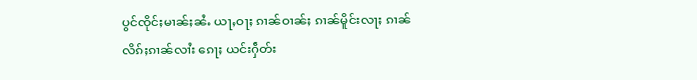ပွင်ၸိုင်ႈမၢၼ်ႈၼႆႉ ယႃႇဝႃႈ ၵၢၼ်ဝၢၼ်ႈ ၵၢၼ်မိူင်းလႃႈ ၵၢၼ်လိၵ်ႈၵၢၼ်လၢႆး ၵေႃႈ ယင်းႁဵတ်း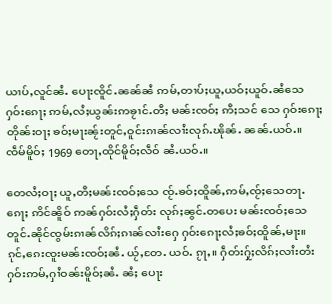ယၢပ်ႇလူင်ၼႆႉ ပေႃးၸိူင်ႉၼၼ်ၼႆ ဢမ်ႇတၢပ်ႈယူႇယဝ်ႈယူဝ်ႉၼႆသေ ႁဝ်းၵေႃႈ ဢမ်ႇလႆႈယွၼ်းဢၶႂၢင်ႉတီႈ မၼ်းၸဝ်ႈ ဢီႈသင် သေ ႁဝ်းၵေႃႈ တိုၼ်းဝႃႈ ၶဝ်ႈမႃးၼႂ်းတူင်ႇဝူင်းၵၢၼ်လၢႆးလုၵ်ႉၽိုၼ်ႉ ၼၼ်ႉယဝ်ႉ။ ၸဵမ်မိူဝ်ႈ 1969 တေႃႇထိုင်မိူဝ်ႈလဵဝ် ၼႆႉယဝ်ႉ။

တေလႆႈဝႃႈ ယူႇတီႈမၼ်းၸဝ်ႈသေ ၸႂ်ႉၶဝ်ႈထိူၼ်ႇဢမ်ႇၸႂ်ႈသေတႃႉ ၵေႃႈ ဢိင်ၼိူဝ် ဢၼ်ႁဝ်းလႆႈႁဵတ်း လုၵ်ႈၼွင်ႉတပေး မၼ်းၸဝ်ႈသေ တူင်ႉၼိုင်ၸွမ်းၵၢၼ်လိၵ်ႈၵၢၼ်လၢႆးႁေ ႁဝ်းၵေႃႈလႆႈၶဝ်ႈထိူၼ်ႇမႃး။ ၵုင်ႇၵေးၸူးမၼ်းၸဝ်ႈၼႆႉ ယႂ်ႇတႄႉ ယဝ်ႉ ၵႂႃႇ။ ႁဵတ်းႁႂ်ႈလိၵ်ႈလၢႆးတႆးႁဝ်းဢမ်ႇႁၢႆဝၼ်းမိူဝ်ႈၼႆႉ ၼႆႈ ပေႃး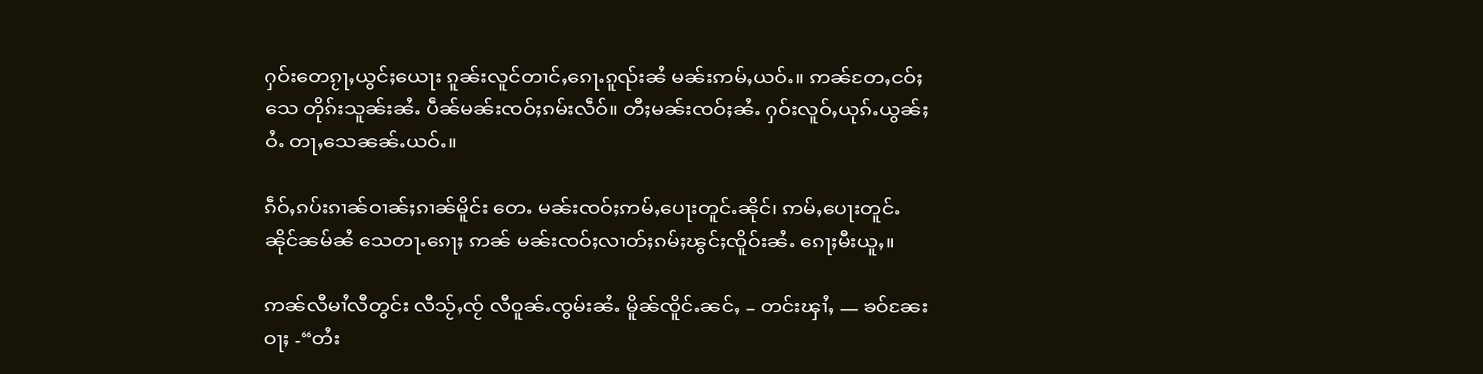ႁဝ်းတေၵႂႃႇယွင်ႈယေႃး ၵူၼ်းလူင်တၢင်ႇၵေႃႉၵူၺ်းၼႆ မၼ်းဢမ်ႇယဝ်ႉ။ ဢၼ်တႄႇငဝ်ႈသေ တိုၵ်းသူၼ်းၼႆႉ ပဵၼ်မၼ်းၸဝ်ႈၵမ်းလဵဝ်။ တီႈမၼ်းၸဝ်ႈၼႆႉ ႁဝ်းလူဝ်ႇယုၵ်ႉယွၼ်ႈ ဝႆႉ တႃႇသေၼၼ်ႉယဝ်ႉ။

ၵဵဝ်ႇၵပ်းၵၢၼ်ဝၢၼ်ႈၵၢၼ်မိူင်း တေႉ မၼ်းၸဝ်ႈဢမ်ႇပေႃးတူင်ႉၼိုင်၊ ဢမ်ႇပေႃးတူင်ႉၼိုင်ၼမ်ၼႆ သေတႃႉၵေႃႈ ဢၼ် မၼ်းၸဝ်ႈလၢတ်ႈၵမ်ႈၽွင်ႈၸိူဝ်းၼႆႉ ၵေႃႈမီးယူႇ။

ဢၼ်လီမၢႆလီတွင်း လီသႂ်ႇၸႂ် လီဝူၼ်ႉၸွမ်းၼႆႉ မိူၼ်ၸိူင်ႉၼင်ႇ – တင်းၾၢႆႇ — ၶဝ်ၼႄးဝႃႈ -“တႆး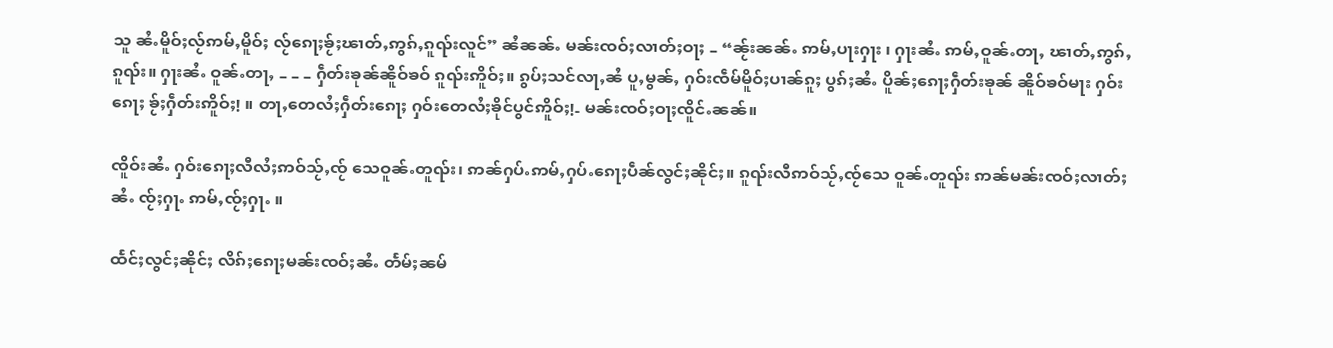သူ ၼႆႉမိူဝ်ႈလႂ်ဢမ်ႇမိူဝ်ႈ လႂ်ၵေႃႈၶႂ်ႈၽၢတ်ႇဢွၵ်ႇၵူၺ်းလူင်” ၼႆၼၼ်ႉ မၼ်းၸဝ်ႈလၢတ်ႈဝႃႈ – “ၼႂ်းၼၼ်ႉ ဢမ်ႇပႃးႁႃး ၊ ႁႃးၼႆႉ ဢမ်ႇဝူၼ်ႉတႃႇ ၽၢတ်ႇဢွၵ်ႇၵူၺ်း။ ႁႃးၼႆႉ ဝူၼ်ႉတႃႇ – – – ႁဵတ်းၶုၼ်ၼိူဝ်ၶဝ် ၵူၺ်းဢိူဝ်ႈ။ ၵွပ်ႈသင်လႃႇၼႆ ပူႇမွၼ်ႇ ႁဝ်းၸဵမ်မိူဝ်ႈပၢၼ်ၵူႈ ပွၵ်ႈၼႆႉ ပိူၼ်ႈၵေႃႈႁဵတ်းၶုၼ် ၼိူဝ်ၶဝ်မႃး ႁဝ်းၵေႃႈ ၶႂ်ႈႁဵတ်းဢိူဝ်ႈ! ။ တႃႇတေလႆႈႁဵတ်းၵေႃႈ ႁဝ်းတေလႆႈၶိုင်ပွင်ဢိူဝ်ႈ!- မၼ်းၸဝ်ႈဝႃႈၸိူင်ႉၼၼ်။

ၸိူဝ်းၼႆႉ ႁဝ်းၵေႃႈလီလႆႈဢဝ်သႂ်ႇၸႂ် သေဝူၼ်ႉတူၺ်း၊ ဢၼ်ႁပ်ႉဢမ်ႇႁပ်ႉၵေႃႈပဵၼ်လွင်ႈၼိုင်ႈ။ ၵူၺ်းလီဢဝ်သႂ်ႇၸႂ်သေ ဝူၼ်ႉတူၺ်း ဢၼ်မၼ်းၸဝ်ႈလၢတ်ႈၼႆႉ ၸႂ်ႈႁႃႉ ဢမ်ႇၸႂ်ႈႁႃႉ ။

ထႅင်ႈလွင်ႈၼိုင်ႈ လိၵ်ႈၵေႃႈမၼ်းၸဝ်ႈၼႆႉ တႅမ်ႈၼမ်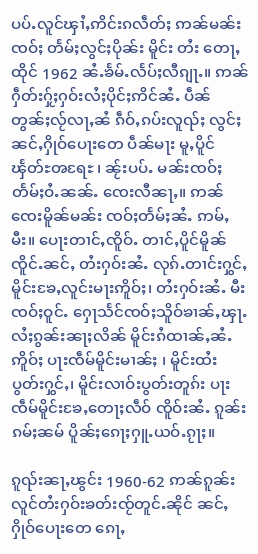ပပ်ႉလူင်ၾၢႆႇဢိင်းၵလဵတ်ႈ ဢၼ်မၼ်းၸဝ်ႈ တႅမ်ႈလွင်ႈပိုၼ်း မိူင်း တႆး တေႃႇထိုင် 1962 ၼႆႉၶႅမ်ႉလႅပ်ႈလီၵျႃႉ။ ဢၼ်ႁဵတ်းႁႂ်ႈႁဝ်းလႆႈပိုင်ႈဢိင်ၼႆႉ ပဵၼ်တွၼ်ႈလႂ်လႃႇၼႆ ၵဵဝ်ႇၵပ်းလူၺ်ႈ လွင်ႈ ၼင်ႇႁိုဝ်ပေႃးတေ ပဵၼ်မႃး မူႇပိူင်ၾႅတ်ႊၻရႄႊ ၊ ၼႂ်းပပ်ႉ မၼ်းၸဝ်ႈတႅမ်ႈဝႆႉၼၼ်ႉ ၸေးလီၼႃႇ။ ဢၼ်ၸေးမိူၼ်မၼ်း ၸဝ်ႈတႅမ်ႈၼႆႉ ဢမ်ႇမီး။ ပေႃးတၢင်ႇၸိူဝ်ႉ တၢင်ႇပိူင်မိူၼ်ၸိူင်ႉၼင်ႇ တႆးႁဝ်းၼႆႉ လုၵ်ႉတၢင်းႁွင်ႇမိူင်းၶႄႇလူင်းမႃးဢိူဝ်ႈ၊ တႆးႁဝ်းၼႆႉ မီးၸဝ်ႈဝူင်ႉ ႁေႃသႅင်ၸဝ်ႈသိူဝ်ၶၢၼ်ႇၾႃႉ လႆႈၵွၼ်းၼႃႈလိၼ် မိူင်းၵႆထၢၼ်ႇၼႆႉဢိူဝ်ႈ ပႃးၸဵမ်မိူင်းမၢၼ်ႈ ၊ မိူင်းထႆး ပွတ်းႁွင်ႇ၊ မိူင်းလၢဝ်းပွတ်းတူၵ်း ပႃးၸဵမ်မိူင်းၶႄႇတေႃႈလဵဝ် ၸိူဝ်းၼႆႉ ၵူၼ်းၵမ်ႈၼမ် ပိူၼ်ႈၵေႃႈႁူႉယဝ်ႉၵႂႃႈ။

ၵူၺ်းၼႃႇၽွင်း 1960-62 ဢၼ်ၵူၼ်းလူင်တႆးႁဝ်းၶတ်းၸ်ႂတူင်ႉၼိုင် ၼင်ႇႁိုဝ်ပေႃးတေ ၵေႃႇ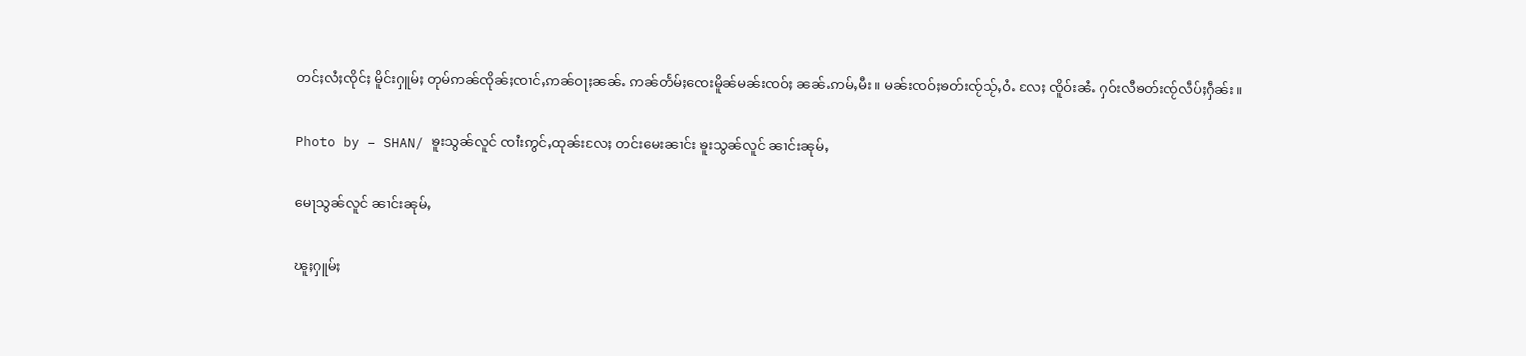တင်ႈလႆႈၸိုင်ႈ မိူင်းႁူမ်ႈ တုမ်ဢၼ်ၸိုၼ်ႈၸၢင်ႇဢၼ်ဝႃႈၼၼ်ႉ ဢၼ်တႅမ်ႈၸေးမိူၼ်မၼ်းၸဝ်ႈ ၼၼ်ႉဢမ်ႇမီး။ မၼ်းၸဝ်ႈၶတ်းၸႂ်သႂ်ႇဝႆႉ လႄႈ ၸိူဝ်းၼႆႉ ႁဝ်းလီၶတ်းၸႂ်လဵပ်ႈႁဵၼ်း။

Photo by – SHAN/ ၶူးသွၼ်လူင် ၸၢႆးဢွင်ႇထုၼ်းလႄႈ တင်းမေးၼၢင်း ၶူးသွၼ်လူင် ၼၢင်းၼုမ်ႇ

မေႃသွၼ်လူင် ၼၢင်းၼုမ်ႇ

ၽူႈႁူမ်ႈ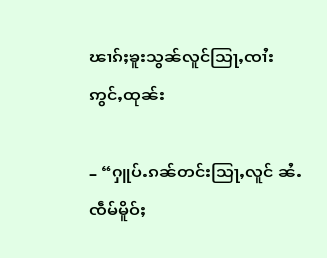ၽၢၵ်ႈၶူးသွၼ်လူင်သြႃႇၸၢႆးဢွင်ႇထုၼ်း

– “ႁူပ်ႉၵၼ်တင်းသြႃႇလူင် ၼႆႉ ၸဵမ်မိူဝ်ႈ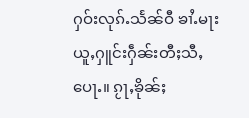ႁဝ်းလုၵ်ႉသႅၼ်ဝီ ၶၢႆႉမႃးယူႇႁူင်းႁဵၼ်းတီႈသီႇပေႃႉ။ ၵႂႃႇၶိုၼ်ႈ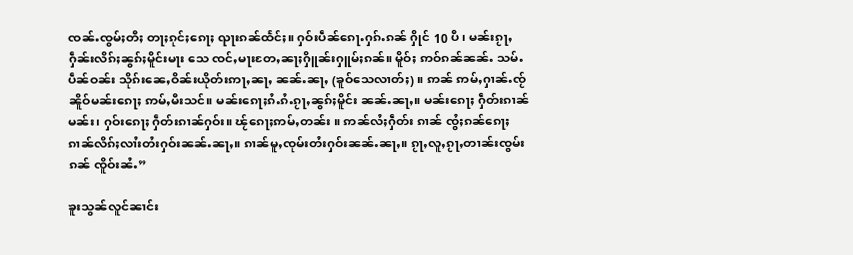ၸၼ်ႉၸွမ်ႈတီႈ တႃႈၵုင်ႈၵေႃႈ ၺႃးၵၼ်ထႅင်ႈ။ ႁဝ်းပဵၼ်ၵေႃႉႁၵ်ႉၵၼ် ႁိုင် 10 ပီ ၊ မၼ်းၵႂႃႇႁဵၼ်းလိၵ်ႈၼွၵ်ႈမိူင်းမႃး သေ ၸင်ႇမႃးတႄႇၼႃႈႁိူၼ်းႁူမ်ႈၵၼ်။ မိူဝ်ႈ ဢဝ်ၵၼ်ၼၼ်ႉ သမ်ႉပဵၼ်ဝၼ်း သိုၵ်းၼေႇဝိၼ်းယိုတ်းဢႃႇၼႃႇ ၼၼ်ႉၼႃႇ (ၶူဝ်သေလၢတ်ႈ) ။ ဢၼ် ဢမ်ႇႁၢၼ်ႉၸႂ် ၼိူဝ်မၼ်းၵေႃႈ ဢမ်ႇမီးသင်။ မၼ်းၵေႃႈၵႆႉၵႆႉၵႂႃႇၼွၵ်ႈမိူင်း ၼၼ်ႉၼႃႇ။ မၼ်းၵေႃႈ ႁဵတ်းၵၢၼ်မၼ်း၊ ႁဝ်းၵေႃႈ ႁဵတ်းၵၢၼ်ႁဝ်း။ ၽႂ်ၵေႃႈဢမ်ႇတၼ်း ။ ဢၼ်လႆႈႁဵတ်း ၵၢၼ် ၸွႆႈၵၼ်ၵေႃႈ ၵၢၼ်လိၵ်ႈလၢႆးတႆးႁဝ်းၼၼ်ႉၼႃႇ။ ၵၢၼ်မူႇၸုမ်းတႆးႁဝ်းၼၼ်ႉၼႃႇ။ ၵႂႃႇလူႇၵႂႃႇတၢၼ်းၸွမ်းၵၼ် ၸိူဝ်းၼႆႉ”

ၶူးသွၼ်လူင်ၼၢင်း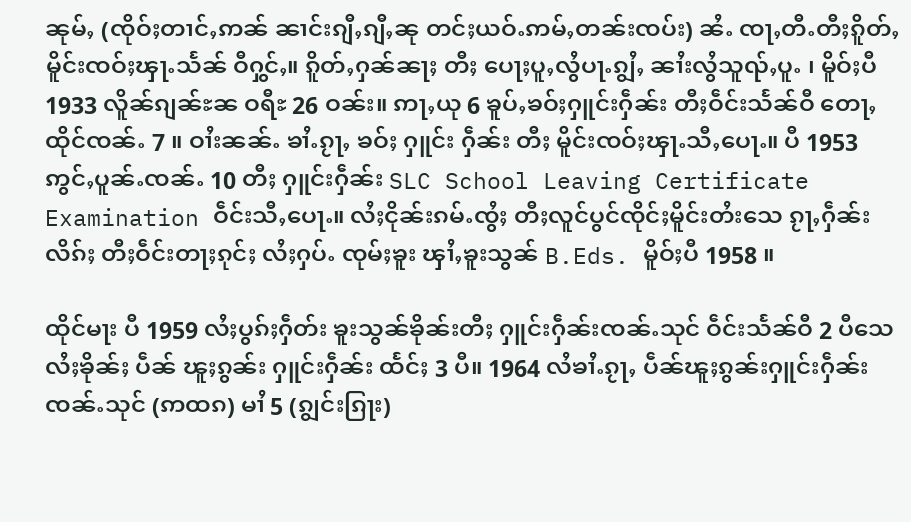ၼုမ်ႇ (ၸိုဝ်ႈတၢင်ႇဢၼ် ၼၢင်းၵျီႇၵျီႇၼု တင်ႈယဝ်ႉဢမ်ႇတၼ်းၸပ်း) ၼႆႉ ၸႃႇတီႉတီႈၵိူတ်ႇ မိူင်းၸဝ်ႈၾႃႉသႅၼ် ဝီႁွင်ႇ။ ၵိူတ်ႇႁၼ်ၼႃႈ တီႈ ပေႃႈပူႇလွႆပႃႉၵျွႆႇ ၼၢႆးလွႆသူၺ်ႇပူႉ ၊ မိူဝ်ႈပီ 1933 လိူၼ်ၵျၼ်ႊၼ ဝရီႊ 26 ဝၼ်း။ ဢႃႇယု 6 ၶူပ်ႇၶဝ်ႈႁူင်းႁဵၼ်း တီႈဝဵင်းသႅၼ်ဝီ တေႃႇထိုင်ၸၼ်ႉ 7 ။ ဝၢႆးၼၼ်ႉ ၶၢႆႉၵႂႃႇ ၶဝ်ႈ ႁူင်း ႁဵၼ်း တီႈ မိူင်းၸဝ်ႈၾႃႉသီႇပေႃႉ။ ပီ 1953 ဢွင်ႇပူၼ်ႉၸၼ်ႉ 10 တီႈ ႁူင်းႁဵၼ်း SLC School Leaving Certificate Examination ဝဵင်းသီႇပေႃႉ။ လႆႈငိုၼ်းၵမ်ႉၸွႆႈ တီႈလူင်ပွင်ၸိုင်ႈမိူင်းတႆးသေ ၵႂႃႇႁဵၼ်း လိၵ်ႈ တီႈဝဵင်းတႃႈၵုင်ႈ လႆႈႁပ်ႉ ၸုမ်ႈၶူး ၾၢႆႇၶူးသွၼ် B.Eds. မိူဝ်ႈပီ 1958 ။

ထိုင်မႃး ပီ 1959 လႆႈပွၵ်ႈႁဵတ်း ၶူးသွၼ်ၶိုၼ်းတီႈ ႁူင်းႁဵၼ်းၸၼ်ႉသုင် ဝဵင်းသႅၼ်ဝီ 2 ပီသေ လႆႈၶိုၼ်ႈ ပဵၼ် ၽူႈၵွၼ်း ႁူင်းႁဵၼ်း ထႅင်ႈ 3 ပီ။ 1964 လႆၶၢႆႉၵႂႃႇ ပဵၼ်ၽူႈၵွၼ်းႁူင်းႁဵၼ်း ၸၼ်ႉသုင် (ဢထၵ) မၢႆ 5 (ၵျွင်းၵြႃး)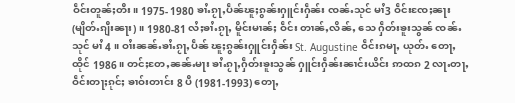ဝဵင်းတူၼ်ႈတီး။ 1975- 1980 ၶၢႆႉၵႂႃႇပဵၼ်ၽူႈၵွၼ်းႁူင်းႁဵၼ်း ၸၼ်ႉသုင် မၢႆ3 ဝဵင်းၸႄႈၼႃး(မျိတ်ႉၵျီးၼႃး)။ 1980-81 လႆႈၶၢႆႉၵႂႃႇ မိူင်းမၢၼ်ႈ ဝဵင်း တၢၼ်ႇလိၼ်ႇ သေ ႁဵတ်းၶူးသွၼ် ၸၼ်ႉသုင် မၢႆ 4 ။ ဝၢႆးၼၼ်ႉၶၢႆႉၵႂႃႇပဵၼ် ၽူႈၵွၼ်းႁူင်းႁဵၼ်း St. Augustine ဝဵင်းၵမႃႇ ယုတ်ႉ တေႃႇ ထိုင် 1986။ တင်ႈတႄႇၼၼ်ႉမႃး ၶၢႆႉၵႂႃႇႁဵတ်းၶူးသွၼ် ႁူင်းႁဵၼ်းၼၢင်းယိင်း ဢထၵ 2 လႃႉတႃႇ ဝဵင်းတႃႈၵုင်ႈ ၶၢဝ်းတၢင်း 8 ပီ (1981-1993) တေႃႇ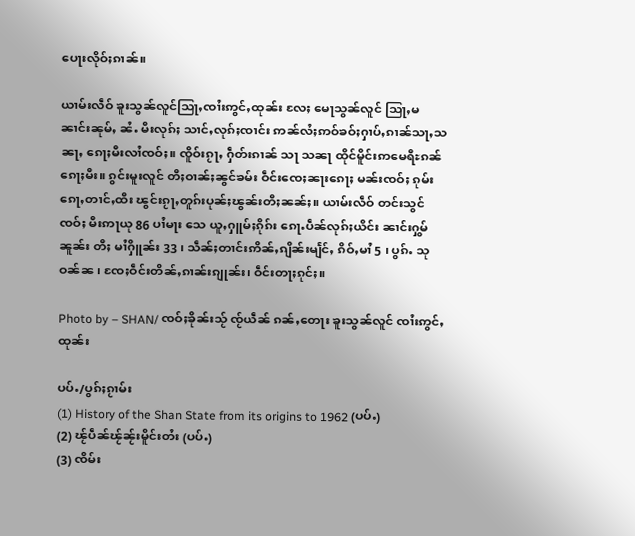ပေႃးလိုဝ်ႈၵၢၼ်။

ယၢမ်းလဵဝ် ၶူးသွၼ်လူင်သြႃႇၸၢႆးဢွင်ႇထုၼ်း လႄႈ မေႃသွၼ်လူင် သြႃႇမ ၼၢင်းၼုမ်ႇ ၼႆႉ မီးလုၵ်ႈ သၢင်ႇလုၵ်ႈၸၢင်း ဢၼ်လႆႈဢဝ်ၶဝ်ႈႁၢပ်ႇၵၢၼ်သႃႇသၼႃႇ ၵေႃႈမီးလၢႆၸဝ်ႈ။ ၸိူဝ်းၵႂႃႇ ႁဵတ်းၵၢၼ် သႃ သၼႃ ထိုင်မိူင်းဢမေရီႊၵၼ် ၵေႃႈမီး။ ၵွင်းမူးလူင် တီႈဝၢၼ်ႈၼွင်ၶမ်း ဝဵင်းၸေႈၼႃးၵေႃႈ မၼ်းၸဝ်ႈ ၵုမ်းၵေႃႇတၢင်ႇထီး ၽွင်းၵႂႃႇတူၵ်းပုၼ်ႈၽွၼ်းတီႈၼၼ်ႈ။ ယၢမ်းလဵဝ် တင်းသွင်ၸဝ်ႈ မီးဢႃယု 86 ပၢႆမႃး သေ ယူႇႁူမ်ႈၵိုၵ်း ၵေႃႉပဵၼ်လုၵ်ႈယိင်း ၼၢင်းႁွမ်ၼူၼ်း တီႈ မၢႆႁိူၼ်း 33 ၊ သဵၼ်ႈတၢင်းဢိၼ်ႇၵျိၼ်းမျႅင်ႇ ၵိဝ်ႇမၢႆ 5 ၊ ပွၵ်ႉ သုဝၼ်ၼ ၊ ၸႄႈဝဵင်းတိၼ်ႇၵၢၼ်းၵျုၼ်း၊ ဝဵင်းတႃႈၵုင်ႈ။

Photo by – SHAN/ ၸဝ်ႈၶိုၼ်းသႂ် ၸႂ်ယဵၼ် ၵၼ်ႇတေႃး ၶူးသွၼ်လူင် ၸၢႆးဢွင်ႇထုၼ်း

ပပ်ႉ/ပွၵ်ႈၵႂၢမ်း
(1) History of the Shan State from its origins to 1962 (ပပ်ႉ)
(2) ၽႂ်ပဵၼ်ၽႂ်ၼႂ်းမိူင်းတႆး (ပပ်ႉ)
(3) ၸိမ်း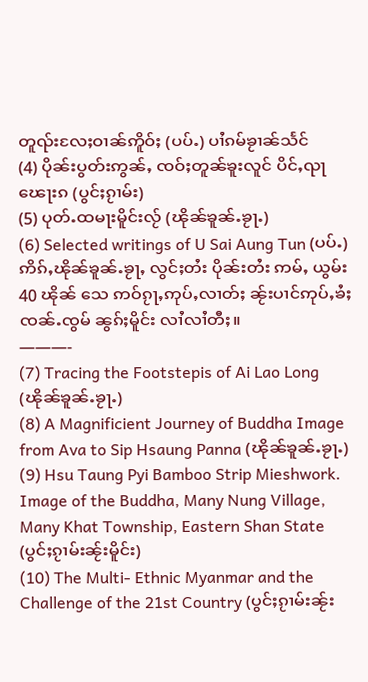တူၺ်းလႄႈဝၢၼ်ဢိူဝ်ႈ (ပပ်ႉ) ပၢႆၵမ်ၶႂၢၼ်သႅင်
(4) ပိုၼ်းပွတ်းဢွၼ်ႇ ၸဝ်ႈတူၼ်ၶူးလူင် ပိင်ႇၺႃၽေႃးၵ (ပွင်ႈၵႂၢမ်း)
(5) ပုတ်ႉထမႃးမိူင်းလႂ် (ၽိုၼ်ၶူၼ်ႉၶႂႃႉ)
(6) Selected writings of U Sai Aung Tun (ပပ်ႉ) ဢိၵ်ႇၽိုၼ်ၶူၼ်ႉၶႂႃႇ လွင်ႈတႆး ပိုၼ်းတႆး ဢမ်ႇ ယွမ်း 40 ၽိုၼ် သေ ဢဝ်ၵႂႃႇဢုပ်ႇလၢတ်ႈ ၼႂ်းပၢင်ဢုပ်ႇၶႆႈၸၼ်ႉၸွမ် ၼွၵ်ႈမိူင်း လၢႆလၢႆတီႈ။
———-
(7) Tracing the Footstepis of Ai Lao Long (ၽိုၼ်ၶူၼ်ႉၶႂႃႉ)
(8) A Magnificient Journey of Buddha Image from Ava to Sip Hsaung Panna (ၽိုၼ်ၶူၼ်ႉၶႂႃႉ)
(9) Hsu Taung Pyi Bamboo Strip Mieshwork. Image of the Buddha, Many Nung Village, Many Khat Township, Eastern Shan State (ပွင်ႈၵႂၢမ်းၼႂ်းမိူင်း)
(10) The Multi- Ethnic Myanmar and the Challenge of the 21st Country (ပွင်ႈၵႂၢမ်းၼႂ်း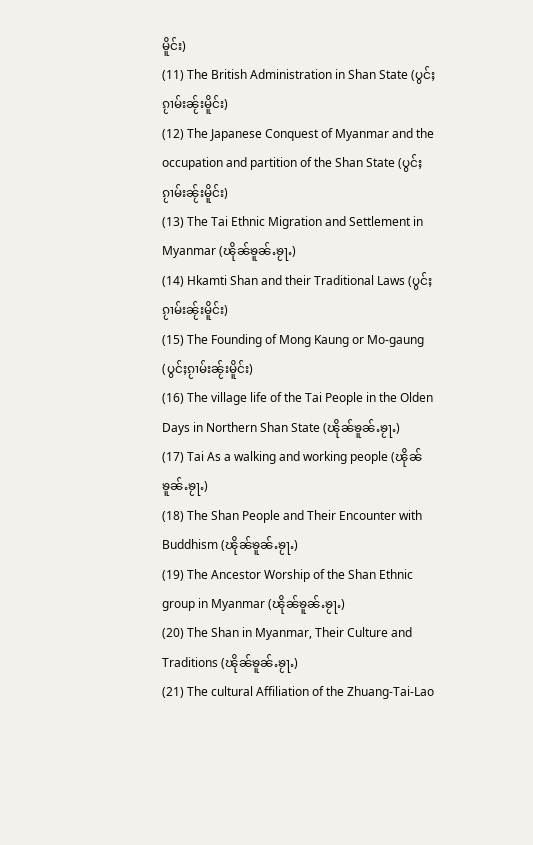မိူင်း)
(11) The British Administration in Shan State (ပွင်ႈၵႂၢမ်းၼႂ်းမိူင်း)
(12) The Japanese Conquest of Myanmar and the occupation and partition of the Shan State (ပွင်ႈၵႂၢမ်းၼႂ်းမိူင်း)
(13) The Tai Ethnic Migration and Settlement in Myanmar (ၽိုၼ်ၶူၼ်ႉၶႂႃႉ)
(14) Hkamti Shan and their Traditional Laws (ပွင်ႈၵႂၢမ်းၼႂ်းမိူင်း)
(15) The Founding of Mong Kaung or Mo-gaung (ပွင်ႈၵႂၢမ်းၼႂ်းမိူင်း)
(16) The village life of the Tai People in the Olden Days in Northern Shan State (ၽိုၼ်ၶူၼ်ႉၶႂႃႉ)
(17) Tai As a walking and working people (ၽိုၼ်ၶူၼ်ႉၶႂႃႉ)
(18) The Shan People and Their Encounter with Buddhism (ၽိုၼ်ၶူၼ်ႉၶႂႃႉ)
(19) The Ancestor Worship of the Shan Ethnic group in Myanmar (ၽိုၼ်ၶူၼ်ႉၶႂႃႉ)
(20) The Shan in Myanmar, Their Culture and Traditions (ၽိုၼ်ၶူၼ်ႉၶႂႃႉ)
(21) The cultural Affiliation of the Zhuang-Tai-Lao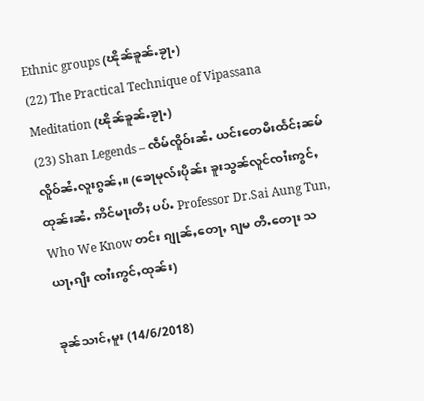Ethnic groups (ၽိုၼ်ၶူၼ်ႉၶႂႃႉ)
(22) The Practical Technique of Vipassana Meditation (ၽိုၼ်ၶူၼ်ႉၶႂႃႉ)
(23) Shan Legends – ၸဵမ်ၸိူဝ်းၼႆႉ ယင်းတေမီးထႅင်ႈၼမ်လိူဝ်ၼႆႉလူးၵွၼ်ႇ။ (ၶေႃမုလ်းပိုၼ်း ၶူးသွၼ်လူင်ၸၢႆးဢွင်ႇထုၼ်းၼႆႉ ဢိင်မႃးတီႈ ပပ်ႉ Professor Dr.Sai Aung Tun, Who We Know တင်း ၵျုၼ်ႇတေႃႇ ၵျမ တီႉတေႃး သယႃႇၵျီး ၸၢႆးဢွင်ႇထုၼ်း)

ၶုၼ်သၢင်ႇမူး (14/6/2018)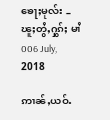ၶေႃႈမုလ်း – ၽူႈတွႆႇႁွၵ်ႈ မၢႆ 006 July, 2018

ဢၢၼ်ႇယဝ်ႉ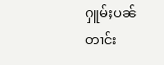ႁူမ်ႈပၼ်တၢင်း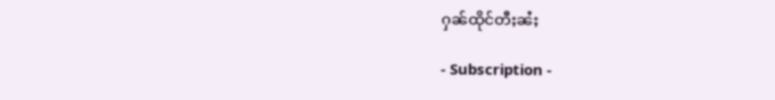ႁၼ်ထိုင်တီႈၼႆႈ

- Subscription -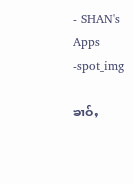- SHAN's Apps -spot_img

ၶၢဝ်ႇ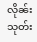လိုၼ်းသုတ်း